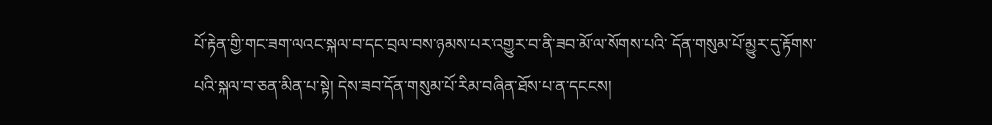པོ་རྟེན་གྱི་གང་ཟག་ལའང་སྐལ་བ་དང་བྲལ་བས་ཉམས་པར་འགྱུར་བ་ནི་ཟབ་མོ་ལ་སོགས་པའི་ དོན་གསུམ་པོ་མྱུར་དུ་རྟོགས་པའི་སྐལ་བ་ཅན་མིན་པ་སྟེ། དེས་ཟབ་དོན་གསུམ་པོ་རིམ་བཞིན་ཐོས་པ་ན་དངངས།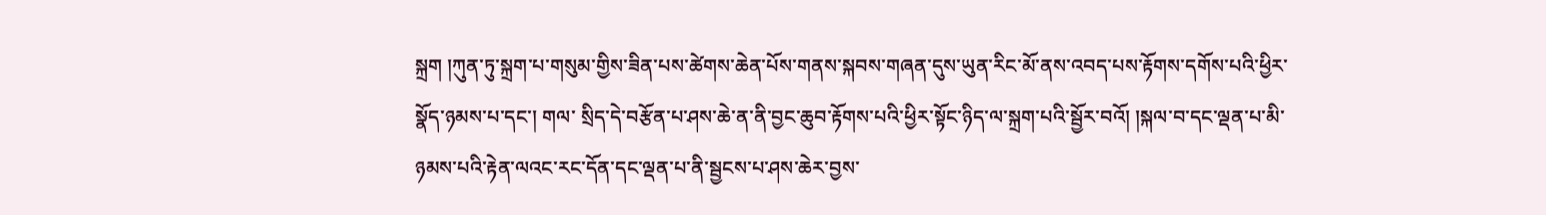སྐྲག །ཀུན་ཏུ་སྐྲག་པ་གསུམ་གྱིས་ཟིན་པས་ཚེགས་ཆེན་པོས་གནས་སྐབས་གཞན་དུས་ཡུན་རིང་མོ་ནས་འབད་པས་རྟོགས་དགོས་པའི་ཕྱིར་སྣོད་ཉམས་པ་དང་། གལ་ སྲིད་དེ་བརྩོན་པ་ཤས་ཆེ་ན་ནི་བྱང་ཆུབ་རྟོགས་པའི་ཕྱིར་སྟོང་ཉིད་ལ་སྐྲག་པའི་སྦྱོར་བའོ། །སྐལ་བ་དང་ལྡན་པ་མི་ཉམས་པའི་རྟེན་ལའང་རང་དོན་དང་ལྡན་པ་ནི་སྦྱངས་པ་ཤས་ཆེར་བྱས་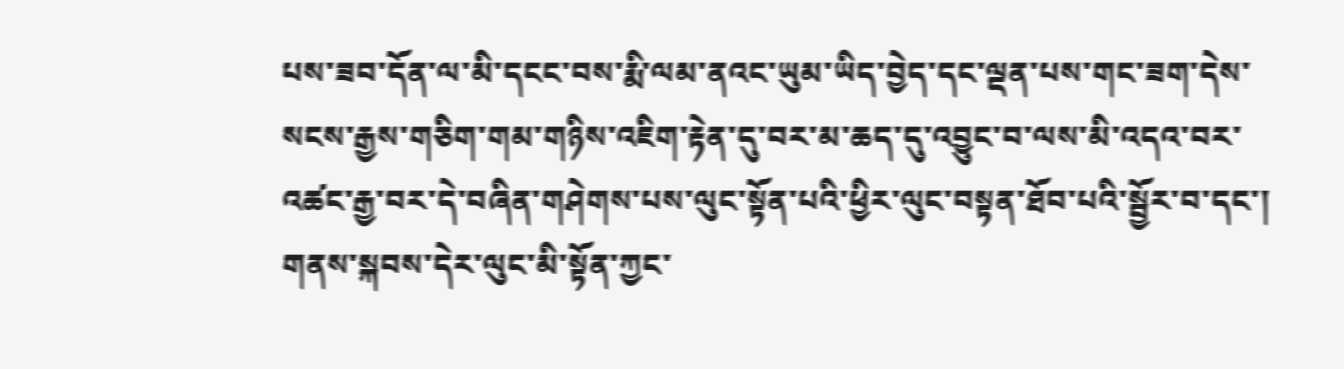པས་ཟབ་དོན་ལ་མི་དངང་བས་རྨི་ལམ་ནའང་ཡུམ་ཡིད་བྱེད་དང་ལྡན་པས་གང་ཟག་དེས་ སངས་རྒྱས་གཅིག་གམ་གཉིས་འཇིག་རྟེན་དུ་བར་མ་ཆད་དུ་འབྱུང་བ་ལས་མི་འདའ་བར་འཚང་རྒྱ་བར་དེ་བཞིན་གཤེགས་པས་ལུང་སྟོན་པའི་ཕྱིར་ལུང་བསྟན་ཐོབ་པའི་སྦྱོར་བ་དང་། གནས་སྐབས་དེར་ལུང་མི་སྟོན་ཀྱང་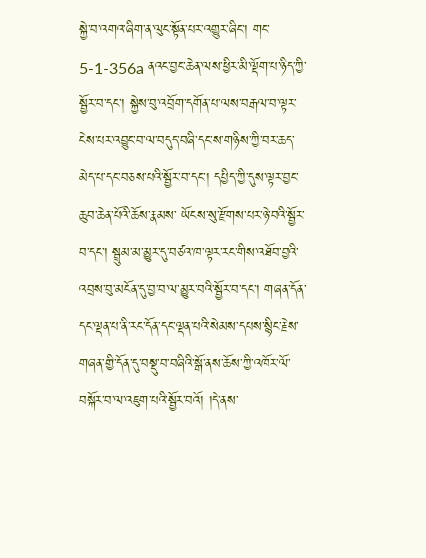སྐྱེ་བ་འགའ་ཞིག་ན་ལུང་སྟོན་པར་འགྱུར་ཞིང་། གང་ 5-1-356a ནའང་བྱང་ཆེན་ལས་ཕྱིར་མི་ལྡོག་པ་ཉིད་ཀྱི་སྦྱོར་བ་དང་། སྐྱེས་བུ་འབྲོག་དགོན་པ་ལས་བརྒལ་བ་ལྟར་ངེས་པར་འབྱུང་བ་ལ་བདུད་བཞི་དང་ས་གཉིས་ཀྱི་བར་ཆད་མེད་པ་དང་བཅས་པའི་སྦྱོར་བ་དང་། དཔྱིད་ཀྱི་དུས་ལྟར་བྱང་ཆུབ་ཆེན་པོའི་ཆོས་རྣམས་ ཡོངས་སུ་རྫོགས་པར་ཉེ་བའི་སྦྱོར་བ་དང་། སྦྲུམ་མ་མྱུར་དུ་བཙའ་ཁ་ལྟར་རང་གིས་འཐོབ་བྱའི་འབྲས་བུ་མངོན་དུ་བྱ་བ་ལ་མྱུར་བའི་སྦྱོར་བ་དང་། གཞན་དོན་དང་ལྡན་པ་ནི་རང་དོན་དང་ལྡན་པའི་སེམས་དཔས་སྙིང་རྗེས་གཞན་གྱི་དོན་དུ་བསྡུ་བ་བཞིའི་སྒོ་ནས་ཆོས་ཀྱི་འཁོར་ལོ་ བསྐོར་བ་ལ་འཇུག་པའི་སྦྱོར་བའོ། །དེ་ནས་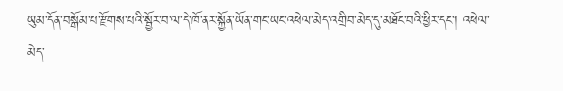ཡུམ་དོན་བསྒོམ་པ་རྫོགས་པའི་སྦྱོར་བ་ལ་དེ་ཁོ་ནར་སྐྱོན་ཡོན་གང་ཡང་འཕེལ་མེད་འགྲིབ་མེད་དུ་མཐོང་བའི་ཕྱིར་དང་། འཕེལ་མེད་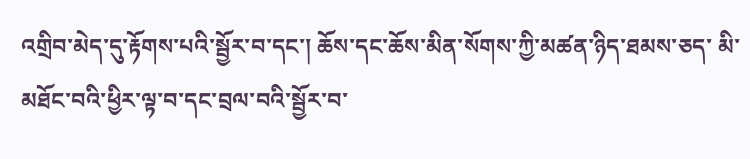འགྲིབ་མེད་དུ་རྟོགས་པའི་སྦྱོར་བ་དང་། ཆོས་དང་ཆོས་མིན་སོགས་ཀྱི་མཚན་ཉིད་ཐམས་ཅད་ མི་མཐོང་བའི་ཕྱིར་ལྟ་བ་དང་བྲལ་བའི་སྦྱོར་བ་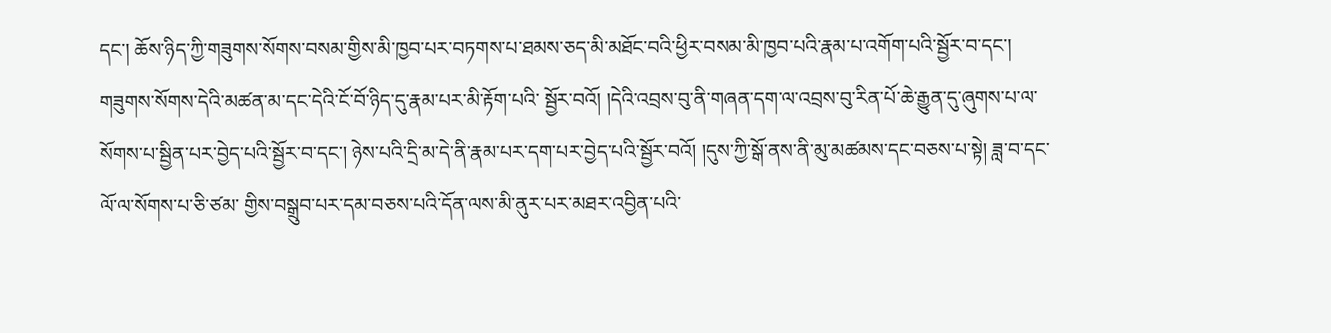དང་། ཆོས་ཉིད་ཀྱི་གཟུགས་སོགས་བསམ་གྱིས་མི་ཁྱབ་པར་བཏགས་པ་ཐམས་ཅད་མི་མཐོང་བའི་ཕྱིར་བསམ་མི་ཁྱབ་པའི་རྣམ་པ་འགོག་པའི་སྦྱོར་བ་དང་། གཟུགས་སོགས་དེའི་མཚན་མ་དང་དེའི་ངོ་བོ་ཉིད་དུ་རྣམ་པར་མི་རྟོག་པའི་ སྦྱོར་བའོ། །དེའི་འབྲས་བུ་ནི་གཞན་དག་ལ་འབྲས་བུ་རིན་པོ་ཆེ་རྒྱུན་དུ་ཞུགས་པ་ལ་སོགས་པ་སྦྱིན་པར་བྱེད་པའི་སྦྱོར་བ་དང་། ཉེས་པའི་དྲི་མ་དེ་ནི་རྣམ་པར་དག་པར་བྱེད་པའི་སྦྱོར་བའོ། །དུས་ཀྱི་སྒོ་ནས་ནི་མུ་མཚམས་དང་བཅས་པ་སྟེ། ཟླ་བ་དང་ལོ་ལ་སོགས་པ་ཅི་ཙམ་ གྱིས་བསྒྲུབ་པར་དམ་བཅས་པའི་དོན་ལས་མི་ནུར་པར་མཐར་འབྱིན་པའི་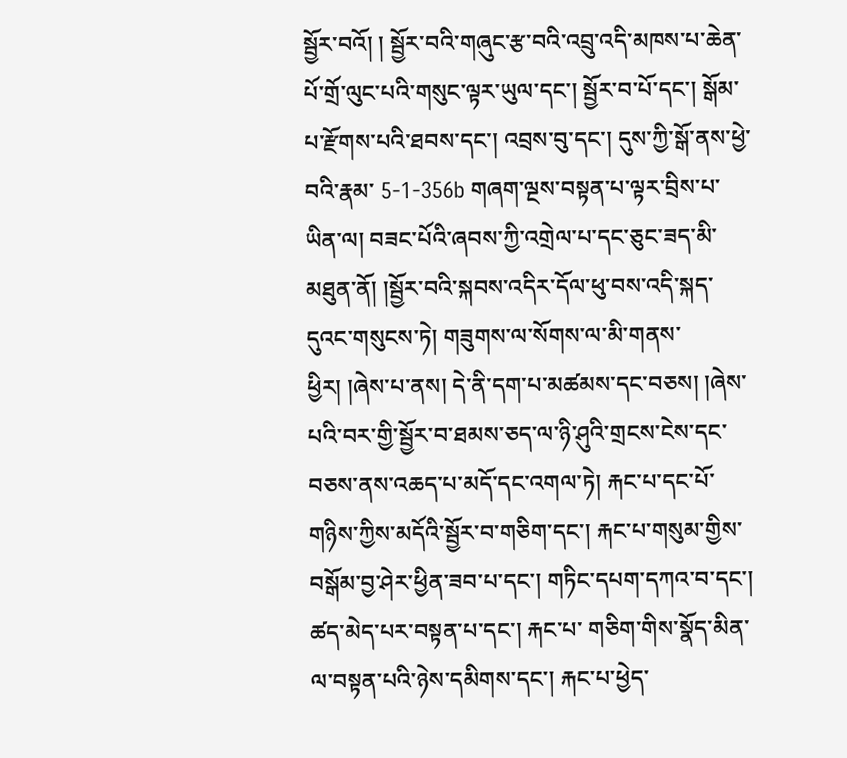སྦྱོར་བའོ། ། སྦྱོར་བའི་གཞུང་རྩ་བའི་འབྲུ་འདི་མཁས་པ་ཆེན་པོ་གྲོ་ལུང་པའི་གསུང་ལྟར་ཡུལ་དང་། སྦྱོར་བ་པོ་དང་། སྒོམ་པ་རྫོགས་པའི་ཐབས་དང་། འབྲས་བུ་དང་། དུས་ཀྱི་སྒོ་ནས་ཕྱེ་བའི་རྣམ་ 5-1-356b གཞག་ལྔས་བསྟན་པ་ལྟར་བྲིས་པ་ཡིན་ལ། བཟང་པོའི་ཞབས་ཀྱི་འགྲེལ་པ་དང་ཅུང་ཟད་མི་མཐུན་ནོ། །སྦྱོར་བའི་སྐབས་འདིར་དོལ་ཕུ་བས་འདི་སྐད་དུའང་གསུངས་ཏེ། གཟུགས་ལ་སོགས་ལ་མི་གནས་ཕྱིར། །ཞེས་པ་ནས། དེ་ནི་དག་པ་མཚམས་དང་བཅས། །ཞེས་ པའི་བར་གྱི་སྦྱོར་བ་ཐམས་ཅད་ལ་ཉི་ཤུའི་གྲངས་ངེས་དང་བཅས་ནས་འཆད་པ་མདོ་དང་འགལ་ཏེ། རྐང་པ་དང་པོ་གཉིས་ཀྱིས་མདོའི་སྦྱོར་བ་གཅིག་དང་། རྐང་པ་གསུམ་གྱིས་བསྒོམ་བྱ་ཤེར་ཕྱིན་ཟབ་པ་དང་། གཏིང་དཔག་དཀའ་བ་དང་། ཚད་མེད་པར་བསྟན་པ་དང་། རྐང་པ་ གཅིག་གིས་སྣོད་མིན་ལ་བསྟན་པའི་ཉེས་དམིགས་དང་། རྐང་པ་ཕྱེད་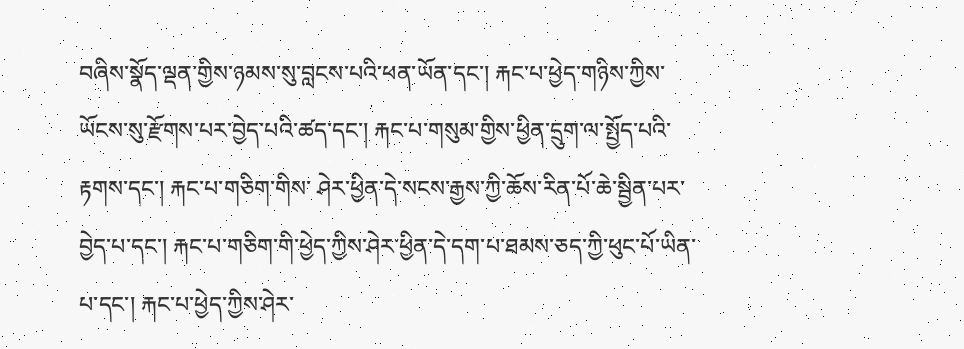བཞིས་སྣོད་ལྡན་གྱིས་ཉམས་སུ་བླངས་པའི་ཕན་ཡོན་དང་། རྐང་པ་ཕྱེད་གཉིས་ཀྱིས་ཡོངས་སུ་རྫོགས་པར་བྱེད་པའི་ཚད་དང་། རྐང་པ་གསུམ་གྱིས་ཕྱིན་དྲུག་ལ་སྤྱོད་པའི་རྟགས་དང་། རྐང་པ་གཅིག་གིས་ ཤེར་ཕྱིན་དེ་སངས་རྒྱས་ཀྱི་ཆོས་རིན་པོ་ཆེ་སྦྱིན་པར་བྱེད་པ་དང་། རྐང་པ་གཅིག་གི་ཕྱེད་ཀྱིས་ཤེར་ཕྱིན་དེ་དག་པ་ཐམས་ཅད་ཀྱི་ཕུང་པོ་ཡིན་པ་དང་། རྐང་པ་ཕྱེད་ཀྱིས་ཤེར་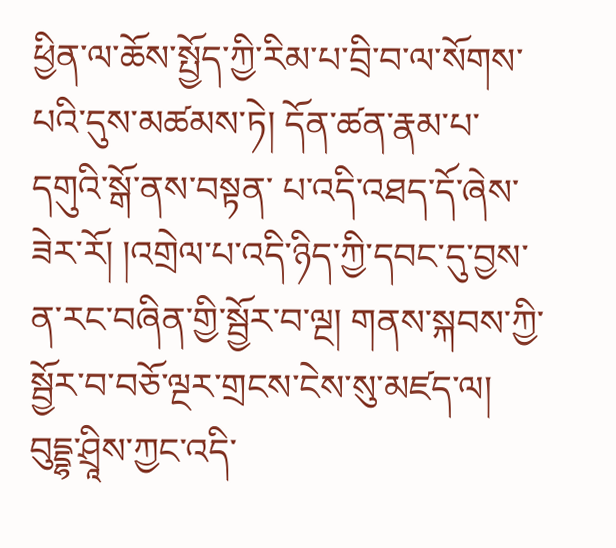ཕྱིན་ལ་ཆོས་སྤྱོད་ཀྱི་རིམ་པ་བྲི་བ་ལ་སོགས་པའི་དུས་མཚམས་ཏེ། དོན་ཚན་རྣམ་པ་དགུའི་སྒོ་ནས་བསྟན་ པ་འདི་འཐད་དོ་ཞེས་ཟེར་རོ། །འགྲེལ་པ་འདི་ཉིད་ཀྱི་དབང་དུ་བྱས་ན་རང་བཞིན་གྱི་སྦྱོར་བ་ལྔ། གནས་སྐབས་ཀྱི་སྦྱོར་བ་བཅོ་ལྔར་གྲངས་ངེས་སུ་མཛད་ལ། བུདྡྷ་ཤྲཱིས་ཀྱང་འདི་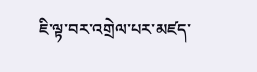ཇི་ལྟ་བར་འགྲེལ་པར་མཛད་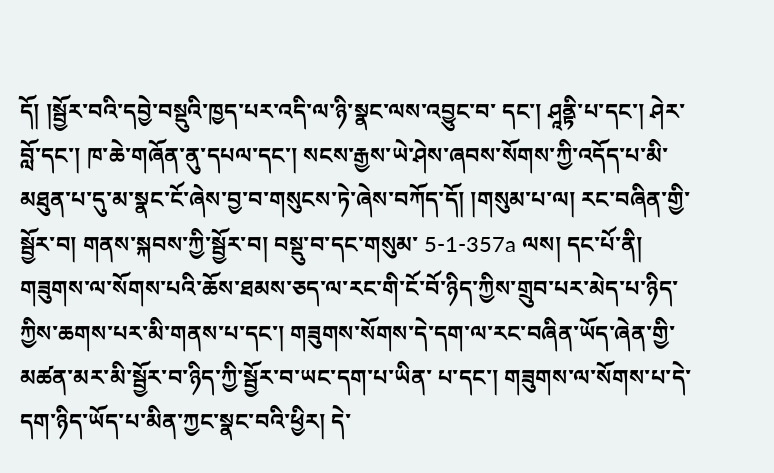དོ། །སྦྱོར་བའི་དབྱེ་བསྡུའི་ཁྱད་པར་འདི་ལ་ཉི་སྣང་ལས་འབྱུང་བ་ དང་། ཤཱནྟི་པ་དང་། ཤེར་བློ་དང་། ཁ་ཆེ་གཞོན་ནུ་དཔལ་དང་། སངས་རྒྱས་ཡེ་ཤེས་ཞབས་སོགས་ཀྱི་འདོད་པ་མི་མཐུན་པ་དུ་མ་སྣང་ངོ་ཞེས་བྱ་བ་གསུངས་ཏེ་ཞེས་བཀོད་དོ། །གསུམ་པ་ལ། རང་བཞིན་གྱི་སྦྱོར་བ། གནས་སྐབས་ཀྱི་སྦྱོར་བ། བསྡུ་བ་དང་གསུམ་ 5-1-357a ལས། དང་པོ་ནི། གཟུགས་ལ་སོགས་པའི་ཆོས་ཐམས་ཅད་ལ་རང་གི་ངོ་བོ་ཉིད་ཀྱིས་གྲུབ་པར་མེད་པ་ཉིད་ཀྱིས་ཆགས་པར་མི་གནས་པ་དང་། གཟུགས་སོགས་དེ་དག་ལ་རང་བཞིན་ཡོད་ཞེན་གྱི་མཚན་མར་མི་སྦྱོར་བ་ཉིད་ཀྱི་སྦྱོར་བ་ཡང་དག་པ་ཡིན་ པ་དང་། གཟུགས་ལ་སོགས་པ་དེ་དག་ཉིད་ཡོད་པ་མིན་ཀྱང་སྣང་བའི་ཕྱིར། དེ་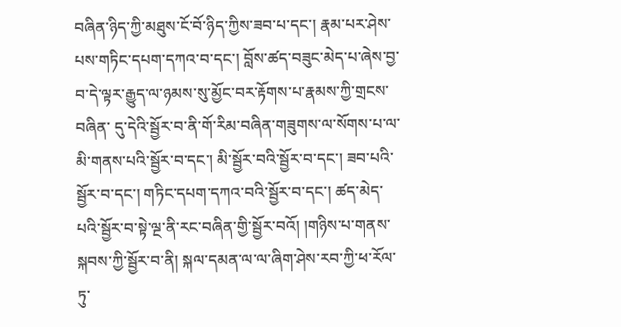བཞིན་ཉིད་ཀྱི་མཐུས་ངོ་བོ་ཉིད་ཀྱིས་ཟབ་པ་དང་། རྣམ་པར་ཤེས་པས་གཏིང་དཔག་དཀའ་བ་དང་། བློས་ཚད་བཟུང་མེད་པ་ཞེས་བྱ་བ་དེ་ལྟར་རྒྱུད་ལ་ཉམས་སུ་མྱོང་བར་རྟོགས་པ་རྣམས་ཀྱི་གྲངས་བཞིན་ དུ་དེའི་སྦྱོར་བ་ནི་གོ་རིམ་བཞིན་གཟུགས་ལ་སོགས་པ་ལ་མི་གནས་པའི་སྦྱོར་བ་དང་། མི་སྦྱོར་བའི་སྦྱོར་བ་དང་། ཟབ་པའི་སྦྱོར་བ་དང་། གཏིང་དཔག་དཀའ་བའི་སྦྱོར་བ་དང་། ཚད་མེད་པའི་སྦྱོར་བ་སྟེ་ལྔ་ནི་རང་བཞིན་གྱི་སྦྱོར་བའོ། །གཉིས་པ་གནས་སྐབས་ཀྱི་སྦྱོར་བ་ནི། སྐལ་དམན་ལ་ལ་ཞིག་ཤེས་རབ་ཀྱི་ཕ་རོལ་ཏུ་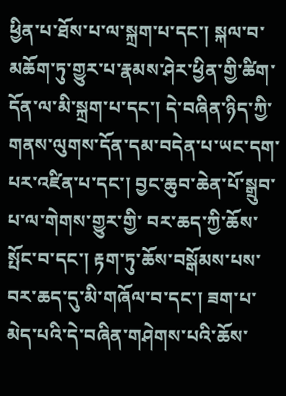ཕྱིན་པ་ཐོས་པ་ལ་སྐྲག་པ་དང་། སྐལ་བ་མཆོག་ཏུ་གྱུར་པ་རྣམས་ཤེར་ཕྱིན་གྱི་ཚིག་དོན་ལ་མི་སྐྲག་པ་དང་། དེ་བཞིན་ཉིད་ཀྱི་གནས་ལུགས་དོན་དམ་བདེན་པ་ཡང་དག་པར་འཛིན་པ་དང་། བྱང་ཆུབ་ཆེན་པོ་སྒྲུབ་པ་ལ་གེགས་གྱུར་གྱི་ བར་ཆད་ཀྱི་ཆོས་སྤོང་བ་དང་། རྟག་ཏུ་ཆོས་བསྒོམས་པས་བར་ཆད་དུ་མི་གཞོལ་བ་དང་། ཟག་པ་མེད་པའི་དེ་བཞིན་གཤེགས་པའི་ཆོས་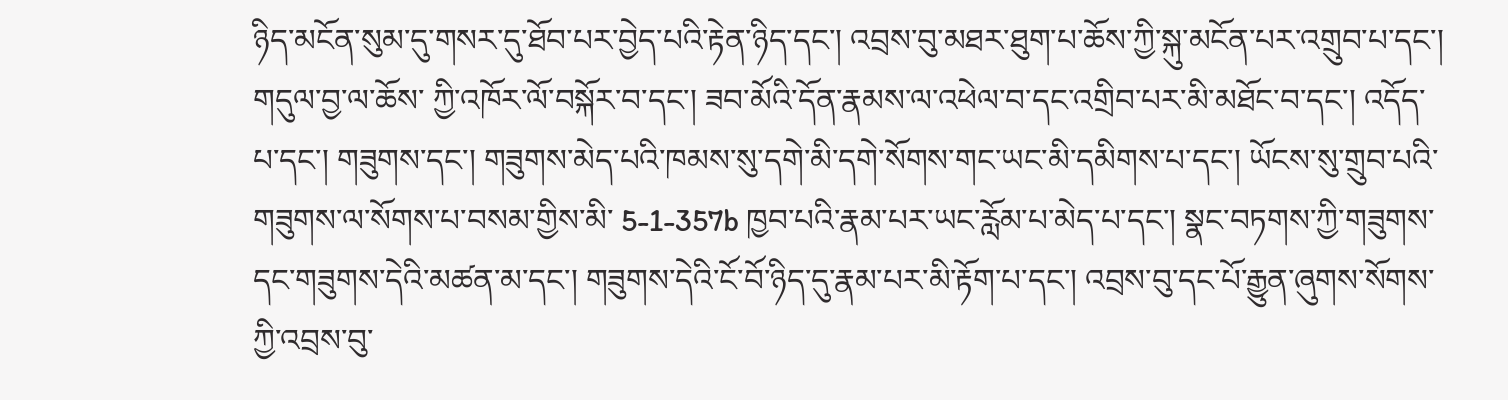ཉིད་མངོན་སུམ་དུ་གསར་དུ་ཐོབ་པར་བྱེད་པའི་རྟེན་ཉིད་དང་། འབྲས་བུ་མཐར་ཐུག་པ་ཆོས་ཀྱི་སྐུ་མངོན་པར་འགྲུབ་པ་དང་། གདུལ་བྱ་ལ་ཆོས་ ཀྱི་འཁོར་ལོ་བསྐོར་བ་དང་། ཟབ་མོའི་དོན་རྣམས་ལ་འཕེལ་བ་དང་འགྲིབ་པར་མི་མཐོང་བ་དང་། འདོད་པ་དང་། གཟུགས་དང་། གཟུགས་མེད་པའི་ཁམས་སུ་དགེ་མི་དགེ་སོགས་གང་ཡང་མི་དམིགས་པ་དང་། ཡོངས་སུ་གྲུབ་པའི་གཟུགས་ལ་སོགས་པ་བསམ་གྱིས་མི་ 5-1-357b ཁྱབ་པའི་རྣམ་པར་ཡང་རློམ་པ་མེད་པ་དང་། སྣང་བཏགས་ཀྱི་གཟུགས་དང་གཟུགས་དེའི་མཚན་མ་དང་། གཟུགས་དེའི་ངོ་བོ་ཉིད་དུ་རྣམ་པར་མི་རྟོག་པ་དང་། འབྲས་བུ་དང་པོ་རྒྱུན་ཞུགས་སོགས་ཀྱི་འབྲས་བུ་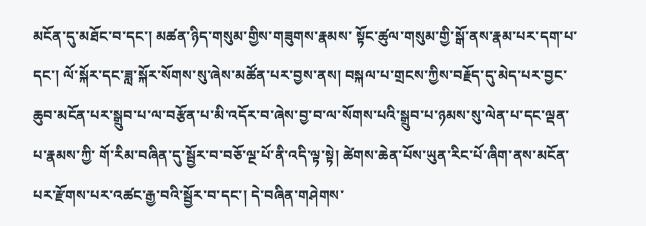མངོན་དུ་མཐོང་བ་དང་། མཚན་ཉིད་གསུམ་གྱིས་གཟུགས་རྣམས་ སྟོང་ཚུལ་གསུམ་གྱི་སྒོ་ནས་རྣམ་པར་དག་པ་དང་། ལོ་སྐོར་དང་ཟླ་སྐོར་སོགས་སུ་ཞེས་མཚོན་པར་བྱས་ནས། བསྐལ་པ་གྲངས་ཀྱིས་བརྗོད་དུ་མེད་པར་བྱང་ཆུབ་མངོན་པར་སྒྲུབ་པ་ལ་བརྩོན་པ་མི་འདོར་བ་ཞེས་བྱ་བ་ལ་སོགས་པའི་སྒྲུབ་པ་ཉམས་སུ་ལེན་པ་དང་ལྡན་པ་རྣམས་ཀྱི་ གོ་རིམ་བཞིན་དུ་སྦྱོར་བ་བཅོ་ལྔ་པོ་ནི་འདི་ལྟ་སྟེ། ཚེགས་ཆེན་པོས་ཡུན་རིང་པོ་ཞིག་ནས་མངོན་པར་རྫོགས་པར་འཚང་རྒྱ་བའི་སྦྱོར་བ་དང་། དེ་བཞིན་གཤེགས་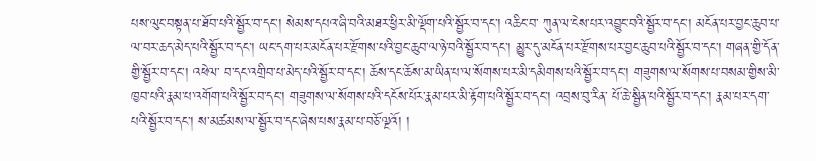པས་ལུང་བསྟན་པ་ཐོབ་པའི་སྦྱོར་བ་དང་། སེམས་དཔའ་ཞི་བའི་མཐར་ཕྱིར་མི་ལྡོག་པའི་སྦྱོར་བ་དང་། འཆིང་བ་ ཀུན་ལ་ངེས་པར་འབྱུང་བའི་སྦྱོར་བ་དང་། མངོན་པར་བྱང་ཆུབ་པ་ལ་བར་ཆད་མེད་པའི་སྦྱོར་བ་དང་། ཡང་དག་པར་མངོན་པར་རྫོགས་པའི་བྱང་ཆུབ་ལ་ཉེ་བའི་སྦྱོར་བ་དང་། མྱུར་དུ་མངོན་པར་རྫོགས་པར་བྱང་ཆུབ་པའི་སྦྱོར་བ་དང་། གཞན་གྱི་དོན་གྱི་སྦྱོར་བ་དང་། འཕེལ་ བ་དང་འགྲིབ་པ་མེད་པའི་སྦྱོར་བ་དང་། ཆོས་དང་ཆོས་མ་ཡིན་པ་ལ་སོགས་པར་མི་དམིགས་པའི་སྦྱོར་བ་དང་། གཟུགས་ལ་སོགས་པ་བསམ་གྱིས་མི་ཁྱབ་པའི་རྣམ་པ་འགོག་པའི་སྦྱོར་བ་དང་། གཟུགས་ལ་སོགས་པའི་དངོས་པོར་རྣམ་པར་མི་རྟོག་པའི་སྦྱོར་བ་དང་། འབྲས་བུ་རིན་ པོ་ཆེ་སྦྱིན་པའི་སྦྱོར་བ་དང་། རྣམ་པར་དག་པའི་སྦྱོར་བ་དང་། ས་མཚམས་ལ་སྦྱོར་བ་དང་ཞེས་པས་རྣམ་པ་བཅོ་ལྔའོ། །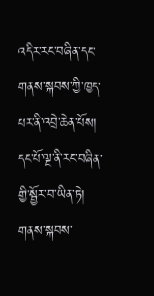འདིར་རང་བཞིན་དང་གནས་སྐབས་ཀྱི་ཁྱད་པར་ནི་འབྲེ་ཆེན་པོས། དང་པོ་ལྔ་ནི་རང་བཞིན་གྱི་སྦྱོར་བ་ཡིན་ཏེ། གནས་སྐབས་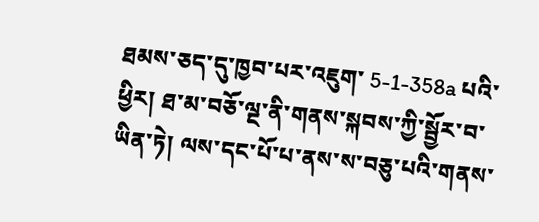ཐམས་ཅད་དུ་ཁྱབ་པར་འཇུག་ 5-1-358a པའི་ཕྱིར། ཐ་མ་བཅོ་ལྔ་ནི་གནས་སྐབས་ཀྱི་སྦྱོར་བ་ཡིན་ཏེ། ལས་དང་པོ་པ་ནས་ས་བཅུ་པའི་གནས་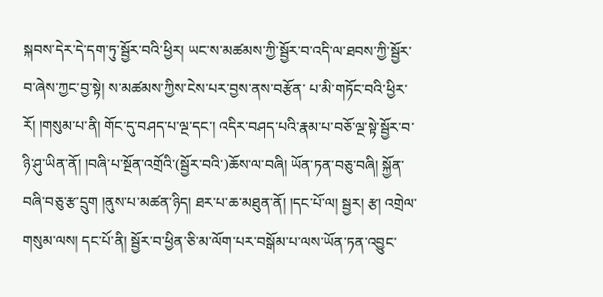སྐབས་དེར་དེ་དག་ཏུ་སྦྱོར་བའི་ཕྱིར། ཡང་ས་མཚམས་ཀྱི་སྦྱོར་བ་འདི་ལ་ཐབས་ཀྱི་སྦྱོར་བ་ཞེས་ཀྱང་བྱ་སྟེ། ས་མཚམས་ཀྱིས་ངེས་པར་བྱས་ནས་བརྩོན་ པ་མི་གཏོང་བའི་ཕྱིར་རོ། །གསུམ་པ་ནི། གོང་དུ་བཤད་པ་ལྔ་དང་། འདིར་བཤད་པའི་རྣམ་པ་བཅོ་ལྔ་སྟེ་སྦྱོར་བ་ཉི་ཤུ་ཡིན་ནོ། །བཞི་པ་སྔོན་འགྲོའི་(སྦྱོར་བའི་)ཆོས་ལ་བཞི། ཡོན་ཏན་བཅུ་བཞི། སྐྱོན་བཞི་བཅུ་རྩ་དྲུག །ནུས་པ་མཚན་ཉིད། ཐར་པ་ཆ་མཐུན་ནོ། །དང་པོ་ལ། སྦྱར། རྩ། འགྲེལ་གསུམ་ལས། དང་པོ་ནི། སྦྱོར་བ་ཕྱིན་ཅི་མ་ལོག་པར་བསྒོམ་པ་ལས་ཡོན་ཏན་འབྱུང་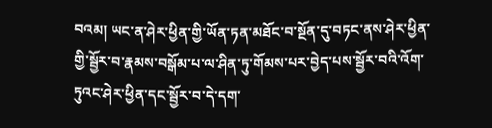བའམ། ཡང་ན་ཤེར་ཕྱིན་གྱི་ཡོན་ཏན་མཐོང་བ་སྔོན་དུ་བཏང་ནས་ཤེར་ཕྱིན་གྱི་སྦྱོར་བ་རྣམས་བསྒོམ་པ་ལ་ཤིན་ཏུ་གོམས་པར་བྱེད་པས་སྦྱོར་བའི་འོག་ཏུའང་ཤེར་ཕྱིན་དང་སྦྱོར་བ་དེ་དག་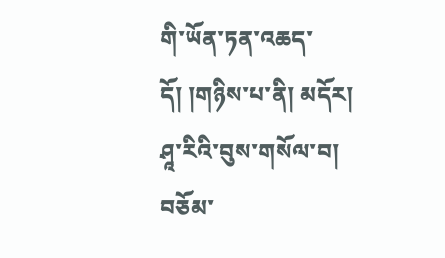གི་ཡོན་ཏན་འཆད་དོ། །གཉིས་པ་ནི། མདོར། ཤཱ་རིའི་བུས་གསོལ་བ། བཅོམ་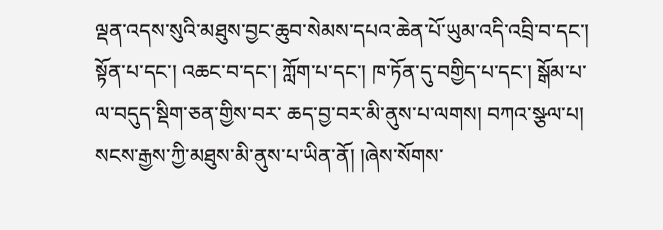ལྡན་འདས་སུའི་མཐུས་བྱང་ཆུབ་སེམས་དཔའ་ཆེན་པོ་ཡུམ་འདི་འབྲི་བ་དང་། སྟོན་པ་དང་། འཆང་བ་དང་། ཀློག་པ་དང་། ཁ་ཏོན་དུ་བགྱིད་པ་དང་། སྒོམ་པ་ལ་བདུད་སྡིག་ཅན་གྱིས་བར་ ཆད་བྱ་བར་མི་ནུས་པ་ལགས། བཀའ་སྩལ་པ། སངས་རྒྱས་ཀྱི་མཐུས་མི་ནུས་པ་ཡིན་ནོ། །ཞེས་སོགས་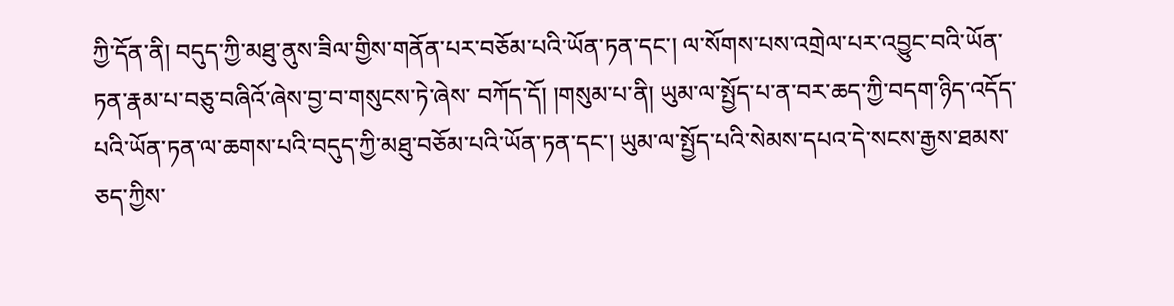ཀྱི་དོན་ནི། བདུད་ཀྱི་མཐུ་ནུས་ཟིལ་གྱིས་གནོན་པར་བཅོམ་པའི་ཡོན་ཏན་དང་། ལ་སོགས་པས་འགྲེལ་པར་འབྱུང་བའི་ཡོན་ཏན་རྣམ་པ་བཅུ་བཞིའོ་ཞེས་བྱ་བ་གསུངས་ཏེ་ཞེས་ བཀོད་དོ། །གསུམ་པ་ནི། ཡུམ་ལ་སྤྱོད་པ་ན་བར་ཆད་ཀྱི་བདག་ཉིད་འདོད་པའི་ཡོན་ཏན་ལ་ཆགས་པའི་བདུད་ཀྱི་མཐུ་བཅོམ་པའི་ཡོན་ཏན་དང་། ཡུམ་ལ་སྤྱོད་པའི་སེམས་དཔའ་དེ་སངས་རྒྱས་ཐམས་ཅད་ཀྱིས་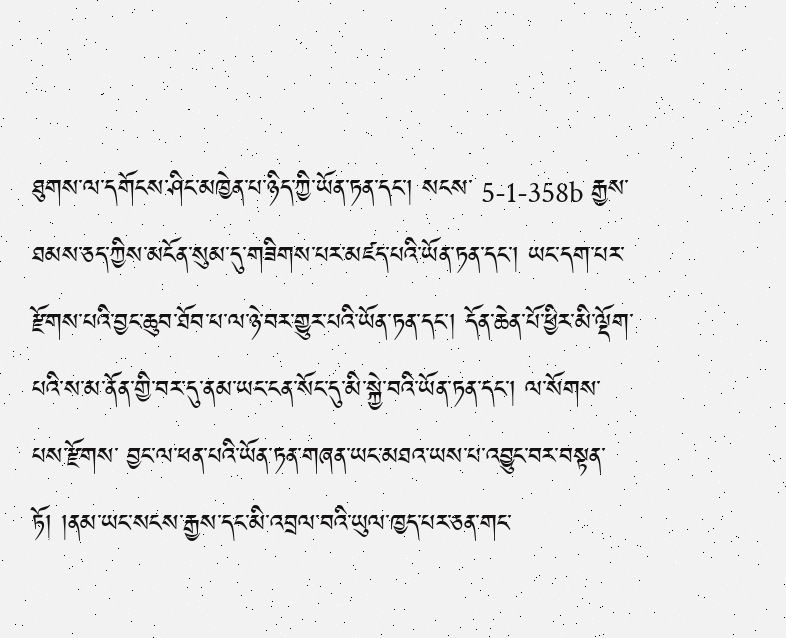ཐུགས་ལ་དགོངས་ཤིང་མཁྱེན་པ་ཉིད་ཀྱི་ཡོན་ཏན་དང་། སངས་ 5-1-358b རྒྱས་ཐམས་ཅད་ཀྱིས་མངོན་སུམ་དུ་གཟིགས་པར་མཛད་པའི་ཡོན་ཏན་དང་། ཡང་དག་པར་རྫོགས་པའི་བྱང་ཆུབ་ཐོབ་པ་ལ་ཉེ་བར་གྱུར་པའི་ཡོན་ཏན་དང་། དོན་ཆེན་པོ་ཕྱིར་མི་ལྡོག་པའི་ས་མ་ནོན་གྱི་བར་དུ་ནམ་ཡང་ངན་སོང་དུ་མི་སྐྱེ་བའི་ཡོན་ཏན་དང་། ལ་སོགས་པས་རྫོགས་ བྱང་ལ་ཕན་པའི་ཡོན་ཏན་གཞན་ཡང་མཐའ་ཡས་པ་འབྱུང་བར་བསྟན་ཏོ། །ནམ་ཡང་སངས་རྒྱས་དང་མི་འབྲལ་བའི་ཡུལ་ཁྱད་པར་ཅན་གང་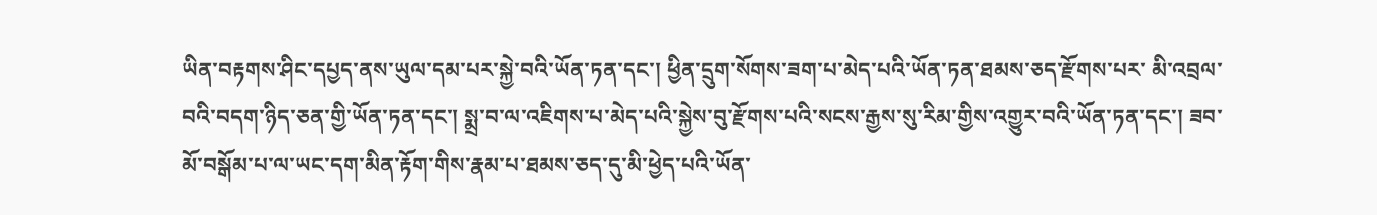ཡིན་བརྟགས་ཤིང་དཔྱད་ནས་ཡུལ་དམ་པར་སྐྱེ་བའི་ཡོན་ཏན་དང་། ཕྱིན་དྲུག་སོགས་ཟག་པ་མེད་པའི་ཡོན་ཏན་ཐམས་ཅད་རྫོགས་པར་ མི་འབྲལ་བའི་བདག་ཉིད་ཅན་གྱི་ཡོན་ཏན་དང་། སྨྲ་བ་ལ་འཇིགས་པ་མེད་པའི་སྐྱེས་བུ་རྫོགས་པའི་སངས་རྒྱས་སུ་རིམ་གྱིས་འགྱུར་བའི་ཡོན་ཏན་དང་། ཟབ་མོ་བསྒོམ་པ་ལ་ཡང་དག་མིན་རྟོག་གིས་རྣམ་པ་ཐམས་ཅད་དུ་མི་ཕྱེད་པའི་ཡོན་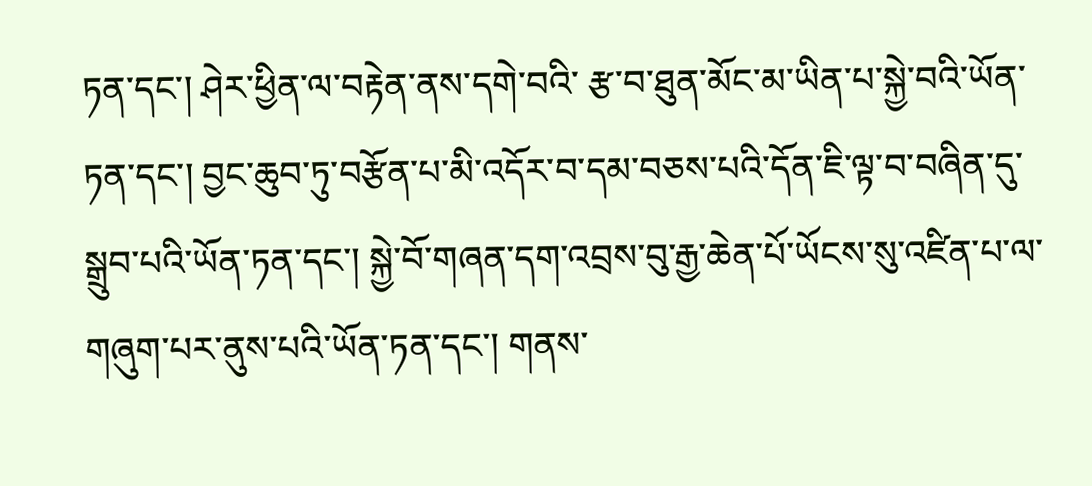ཏན་དང་། ཤེར་ཕྱིན་ལ་བརྟེན་ནས་དགེ་བའི་ རྩ་བ་ཐུན་མོང་མ་ཡིན་པ་སྐྱེ་བའི་ཡོན་ཏན་དང་། བྱང་ཆུབ་ཏུ་བརྩོན་པ་མི་འདོར་བ་དམ་བཅས་པའི་དོན་ཇི་ལྟ་བ་བཞིན་དུ་སྒྲུབ་པའི་ཡོན་ཏན་དང་། སྐྱེ་བོ་གཞན་དག་འབྲས་བུ་རྒྱ་ཆེན་པོ་ཡོངས་སུ་འཛིན་པ་ལ་གཞུག་པར་ནུས་པའི་ཡོན་ཏན་དང་། གནས་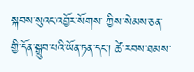སྐབས་སུའང་འབྱོར་སོགས་ ཀྱིས་སེམས་ཅན་གྱི་དོན་སྒྲུབ་པའི་ཡོན་ཏན་དང་། ཚེ་རབས་ཐམས་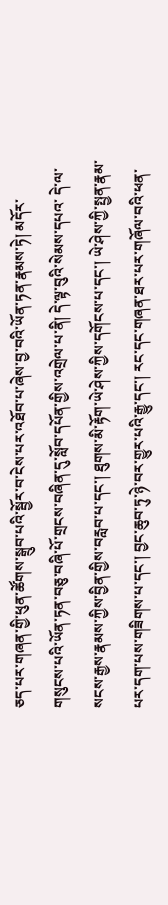ཅད་པར་གཞན་གྱི་ཕུན་ཚོགས་སྒྲུབ་པའི་སྦྱོར་བ་ངེས་པར་འཐོབ་པ་ཞེས་བྱ་བའི་ཡོན་ཏན་རྣམས་ཏེ། མདོར་གསུངས་པའི་ཡོན་ཏན་བཅུ་བཞི་པོ་གྲངས་བཞིན་དུ་སློབ་དཔོན་གྱིས་འགྲེལ་པ་ནི། དེ་ལྟ་བུའི་སེམས་དཔའ་ དེ་ལ་སངས་རྒྱས་རྣམས་ཀྱིས་བྱིན་གྱིས་བརླབ་པ་དང་། ཐུགས་མི་རྟོག་ཡེ་ཤེས་ཀྱིས་དགོངས་པ་དང་། ཡེ་ཤེས་ཀྱི་སྤྱན་རྣམ་པར་དག་པས་གཟིགས་པ་དང་། བྱང་ཆུབ་ཏུ་ཉེ་བར་གྱུར་པའི་རྒྱུ་དང་། རང་དང་གཞན་ཐར་པར་གཞོལ་བའི་ཕན་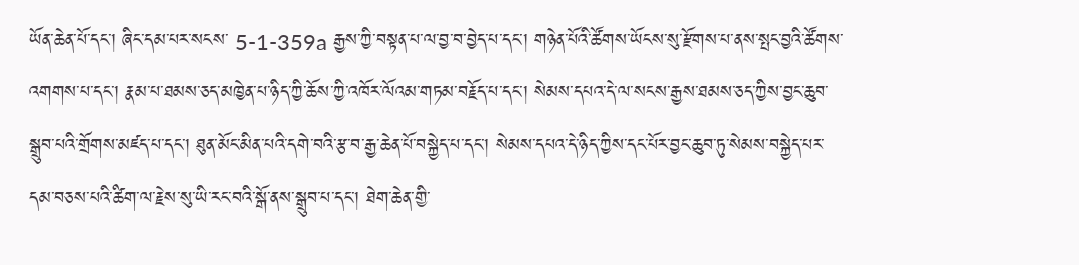ཡོན་ཆེན་པོ་དང་། ཞིང་དམ་པར་སངས་ 5-1-359a རྒྱས་ཀྱི་བསྟན་པ་ལ་བྱ་བ་བྱེད་པ་དང་། གཉེན་པོའི་ཚོགས་ཡོངས་སུ་རྫོགས་པ་ནས་སྤང་བྱའི་ཚོགས་འགགས་པ་དང་། རྣམ་པ་ཐམས་ཅད་མཁྱེན་པ་ཉིད་ཀྱི་ཆོས་ཀྱི་འཁོར་ལོའམ་གཏམ་བརྗོད་པ་དང་། སེམས་དཔའ་དེ་ལ་སངས་རྒྱས་ཐམས་ཅད་ཀྱིས་བྱང་ཆུབ་ སྒྲུབ་པའི་གྲོགས་མཛད་པ་དང་། ཐུན་མོང་མིན་པའི་དགེ་བའི་རྩ་བ་རྒྱ་ཆེན་པོ་བསྐྱེད་པ་དང་། སེམས་དཔའ་དེ་ཉིད་ཀྱིས་དང་པོར་བྱང་ཆུབ་ཏུ་སེམས་བསྐྱེད་པར་དམ་བཅས་པའི་ཚིག་ལ་རྗེས་སུ་ཡི་རང་བའི་སྒོ་ནས་སྒྲུབ་པ་དང་། ཐེག་ཆེན་གྱི་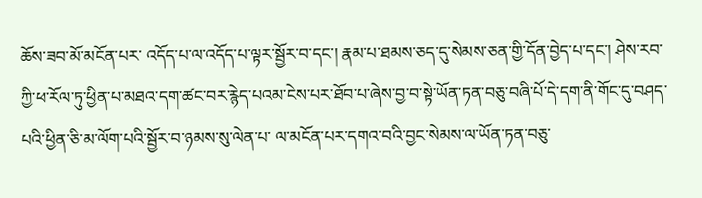ཆོས་ཟབ་མོ་མངོན་པར་ འདོད་པ་ལ་འདོད་པ་ལྟར་སྦྱོར་བ་དང་། རྣམ་པ་ཐམས་ཅད་དུ་སེམས་ཅན་གྱི་དོན་བྱེད་པ་དང་། ཤེས་རབ་ཀྱི་ཕ་རོལ་ཏུ་ཕྱིན་པ་མཐའ་དག་ཚང་བར་རྙེད་པའམ་ངེས་པར་ཐོབ་པ་ཞེས་བྱ་བ་སྟེ་ཡོན་ཏན་བཅུ་བཞི་པོ་དེ་དག་ནི་གོང་དུ་བཤད་པའི་ཕྱིན་ཅི་མ་ལོག་པའི་སྦྱོར་བ་ཉམས་སུ་ལེན་པ་ ལ་མངོན་པར་དགའ་བའི་བྱང་སེམས་ལ་ཡོན་ཏན་བཅུ་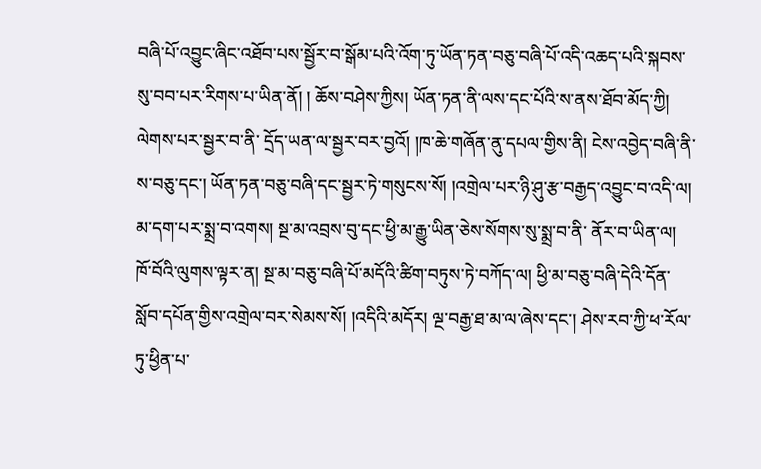བཞི་པོ་འབྱུང་ཞིང་འཐོབ་པས་སྦྱོར་བ་སྒོམ་པའི་འོག་ཏུ་ཡོན་ཏན་བཅུ་བཞི་པོ་འདི་འཆད་པའི་སྐབས་སུ་བབ་པར་རིགས་པ་ཡིན་ནོ། ། ཆོས་བཤེས་ཀྱིས། ཡོན་ཏན་ནི་ལས་དང་པོའི་ས་ནས་ཐོབ་མོད་ཀྱི། ལེགས་པར་སྦྱར་བ་ནི་ དྲོད་ཡན་ལ་སྦྱར་བར་བྱའོ། །ཁ་ཆེ་གཞོན་ནུ་དཔལ་གྱིས་ནི། ངེས་འབྱེད་བཞི་ནི་ས་བཅུ་དང་། ཡོན་ཏན་བཅུ་བཞི་དང་སྦྱར་ཏེ་གསུངས་སོ། །འགྲེལ་པར་ཉི་ཤུ་རྩ་བརྒྱད་འབྱུང་བ་འདི་ལ། མ་དག་པར་སྨྲ་བ་འགས། སྔ་མ་འབྲས་བུ་དང་ཕྱི་མ་རྒྱུ་ཡིན་ཅེས་སོགས་སུ་སྨྲ་བ་ནི་ ནོར་བ་ཡིན་ལ། ཁོ་བོའི་ལུགས་ལྟར་ན། སྔ་མ་བཅུ་བཞི་པོ་མདོའི་ཚིག་བཏུས་ཏེ་བཀོད་ལ། ཕྱི་མ་བཅུ་བཞི་དེའི་དོན་སློབ་དཔོན་གྱིས་འགྲེལ་བར་སེམས་སོ། །འདིའི་མདོར། ལྔ་བརྒྱ་ཐ་མ་ལ་ཞེས་དང་། ཤེས་རབ་ཀྱི་ཕ་རོལ་ཏུ་ཕྱིན་པ་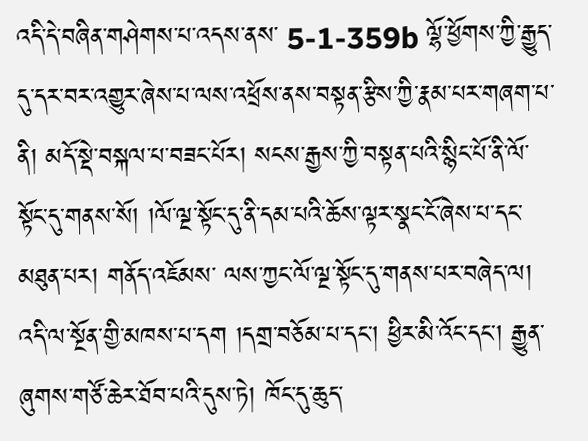འདི་དེ་བཞིན་གཤེགས་པ་འདས་ནས་ 5-1-359b ལྷོ་ཕྱོགས་ཀྱི་རྒྱུད་དུ་དར་བར་འགྱུར་ཞེས་པ་ལས་འཕྲོས་ནས་བསྟན་རྩིས་ཀྱི་རྣམ་པར་གཞག་པ་ནི། མདོ་སྡེ་བསྐལ་པ་བཟང་པོར། སངས་རྒྱས་ཀྱི་བསྟན་པའི་སྙིང་པོ་ནི་ལོ་སྟོང་དུ་གནས་སོ། །ལོ་ལྔ་སྟོང་དུ་ནི་དམ་པའི་ཆོས་ལྟར་སྣང་ངོ་ཞེས་པ་དང་མཐུན་པར། གནོད་འཇོམས་ ལས་ཀྱང་ལོ་ལྔ་སྟོང་དུ་གནས་པར་བཞེད་ལ། འདི་ལ་སྔོན་གྱི་མཁས་པ་དག །དགྲ་བཅོམ་པ་དང་། ཕྱིར་མི་འོང་དང་། རྒྱུན་ཞུགས་གཙོ་ཆེར་ཐོབ་པའི་དུས་ཏེ། ཁོང་དུ་ཆུད་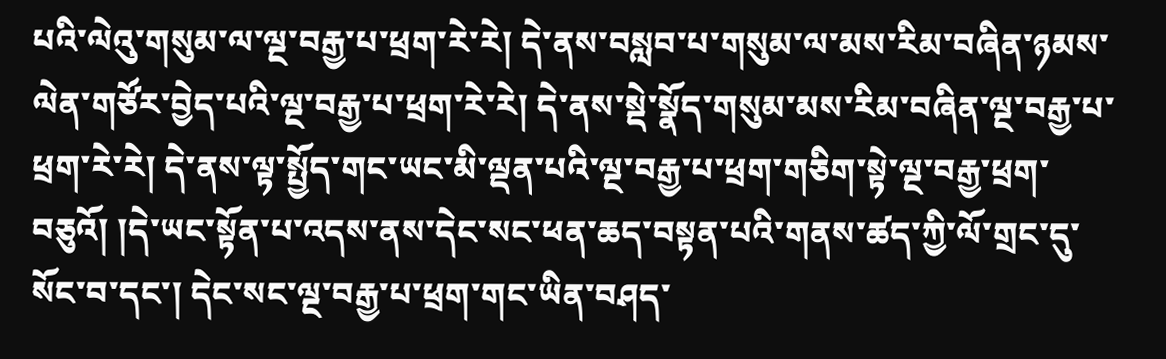པའི་ལེའུ་གསུམ་ལ་ལྔ་བརྒྱ་པ་ཕྲག་རེ་རེ། དེ་ནས་བསླབ་པ་གསུམ་ལ་མས་རིམ་བཞིན་ཉམས་ ལེན་གཙོར་བྱེད་པའི་ལྔ་བརྒྱ་པ་ཕྲག་རེ་རེ། དེ་ནས་སྡེ་སྣོད་གསུམ་མས་རིམ་བཞིན་ལྔ་བརྒྱ་པ་ཕྲག་རེ་རེ། དེ་ནས་ལྟ་སྤྱོད་གང་ཡང་མི་ལྡན་པའི་ལྔ་བརྒྱ་པ་ཕྲག་གཅིག་སྟེ་ལྔ་བརྒྱ་ཕྲག་བཅུའོ། །དེ་ཡང་སྟོན་པ་འདས་ནས་དེང་སང་ཕན་ཆད་བསྟན་པའི་གནས་ཚད་ཀྱི་ལོ་གྲང་དུ་ སོང་བ་དང་། དེང་སང་ལྔ་བརྒྱ་པ་ཕྲག་གང་ཡིན་བཤད་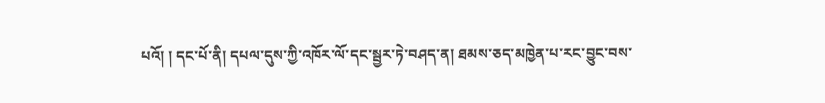པའོ། ། དང་པོ་ནི། དཔལ་དུས་ཀྱི་འཁོར་ལོ་དང་སྦྱར་ཏེ་བཤད་ན། ཐམས་ཅད་མཁྱེན་པ་རང་བྱུང་བས་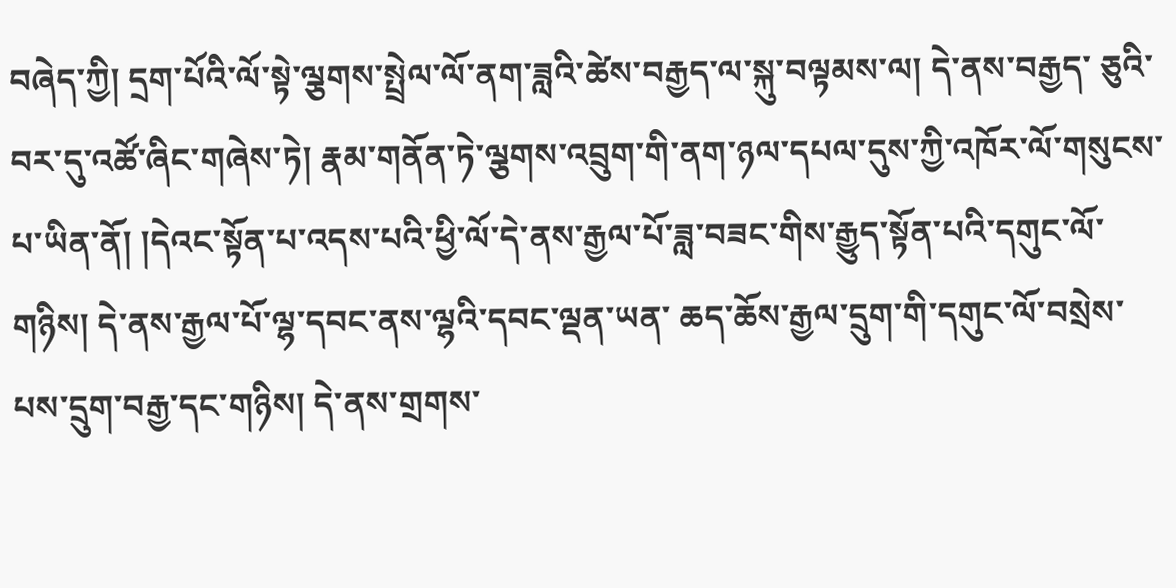བཞེད་ཀྱི། དྲག་པོའི་ལོ་སྟེ་ལྕགས་སྤྲེལ་ལོ་ནག་ཟླའི་ཚེས་བརྒྱད་ལ་སྐུ་བལྟམས་ལ། དེ་ནས་བརྒྱད་ ཅུའི་བར་དུ་འཚོ་ཞིང་གཞེས་ཏེ། རྣམ་གནོན་ཏེ་ལྕགས་འབྲུག་གི་ནག་ཉལ་དཔལ་དུས་ཀྱི་འཁོར་ལོ་གསུངས་པ་ཡིན་ནོ། །དེའང་སྟོན་པ་འདས་པའི་ཕྱི་ལོ་དེ་ནས་རྒྱལ་པོ་ཟླ་བཟང་གིས་རྒྱུད་སྟོན་པའི་དགུང་ལོ་གཉིས། དེ་ནས་རྒྱལ་པོ་ལྷ་དབང་ནས་ལྷའི་དབང་ལྡན་ཡན་ ཆད་ཆོས་རྒྱལ་དྲུག་གི་དགུང་ལོ་བསྲེས་པས་དྲུག་བརྒྱ་དང་གཉིས། དེ་ནས་གྲགས་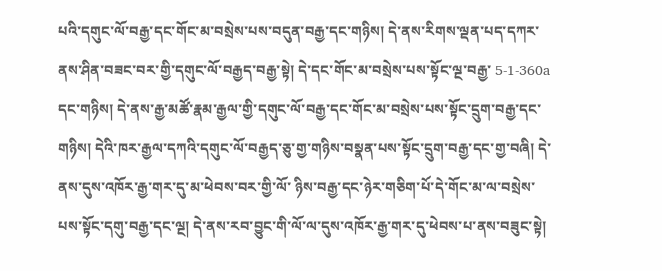པའི་དགུང་ལོ་བརྒྱ་དང་གོང་མ་བསྲེས་པས་བདུན་བརྒྱ་དང་གཉིས། དེ་ནས་རིགས་ལྡན་པད་དཀར་ནས་ཤིན་བཟང་བར་གྱི་དགུང་ལོ་བརྒྱད་བརྒྱ་སྟེ། དེ་དང་གོང་མ་བསྲེས་པས་སྟོང་ལྔ་བརྒྱ་ 5-1-360a དང་གཉིས། དེ་ནས་རྒྱ་མཚོ་རྣམ་རྒྱལ་གྱི་དགུང་ལོ་བརྒྱ་དང་གོང་མ་བསྲེས་པས་སྟོང་དྲུག་བརྒྱ་དང་གཉིས། དེའི་ཁར་རྒྱལ་དཀའི་དགུང་ལོ་བརྒྱད་ཅུ་གྱ་གཉིས་བསྣན་པས་སྟོང་དྲུག་བརྒྱ་དང་གྱ་བཞི། དེ་ནས་དུས་འཁོར་རྒྱ་གར་དུ་མ་ཕེབས་བར་གྱི་ལོ་ ཉིས་བརྒྱ་དང་ཉེར་གཅིག་པོ་དེ་གོང་མ་ལ་བསྲེས་པས་སྟོང་དགུ་བརྒྱ་དང་ལྔ། དེ་ནས་རབ་བྱུང་གི་ལོ་ལ་དུས་འཁོར་རྒྱ་གར་དུ་ཕེབས་པ་ནས་བཟུང་སྟེ།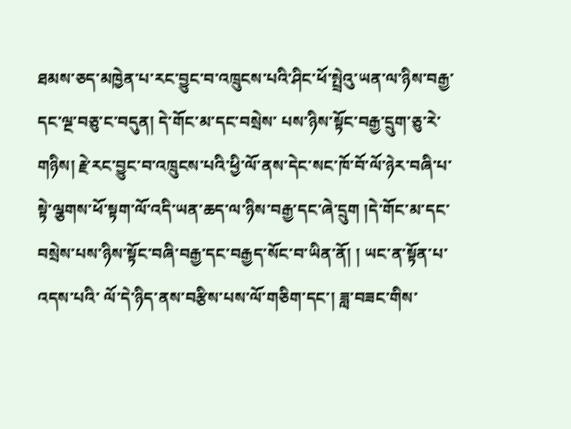ཐམས་ཅད་མཁྱེན་པ་རང་བྱུང་བ་འཁྲུངས་པའི་ཤིང་ཕོ་སྤྲེའུ་ཡན་ལ་ཉིས་བརྒྱ་དང་ལྔ་བཅུ་ང་བདུན། དེ་གོང་མ་དང་བསྲེས་ པས་ཉིས་སྟོང་བརྒྱ་དྲུག་ཅུ་རེ་གཉིས། རྗེ་རང་བྱུང་བ་འཁྲུངས་པའི་ཕྱི་ལོ་ནས་དེང་སང་ཁོ་བོ་ལོ་ཉེར་བཞི་པ་སྟེ་ལྕགས་ཕོ་སྟག་ལོ་འདི་ཡན་ཆད་ལ་ཉིས་བརྒྱ་དང་ཞེ་དྲུག །དེ་གོང་མ་དང་བསྲེས་པས་ཉིས་སྟོང་བཞི་བརྒྱ་དང་བརྒྱད་སོང་བ་ཡིན་ནོ། ། ཡང་ན་སྟོན་པ་འདས་པའི་ ལོ་དེ་ཉིད་ནས་བརྩིས་པས་ལོ་གཅིག་དང་། ཟླ་བཟང་གིས་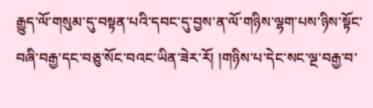རྒྱུད་ལོ་གསུམ་དུ་བསྟན་པའི་དབང་དུ་བྱས་ན་ལོ་གཉིས་ལྷག་པས་ཉིས་སྟོང་བཞི་བརྒྱ་དང་བཅུ་སོང་བའང་ཡིན་ཟེར་རོ། །གཉིས་པ་དེང་སང་ལྔ་བརྒྱ་བ་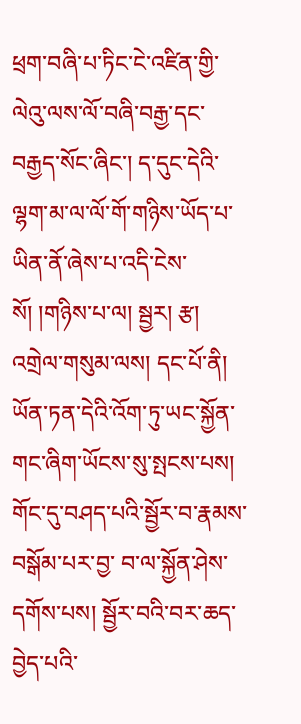ཕྲག་བཞི་པ་ཏིང་ངེ་འཛིན་གྱི་ལེའུ་ལས་ལོ་བཞི་བརྒྱ་དང་ བརྒྱད་སོང་ཞིང་། ད་དུང་དེའི་ལྷག་མ་ལ་ལོ་གོ་གཉིས་ཡོད་པ་ཡིན་ནོ་ཞེས་པ་འདི་ངེས་སོ། །གཉིས་པ་ལ། སྦྱར། རྩ། འགྲེལ་གསུམ་ལས། དང་པོ་ནི། ཡོན་ཏན་དེའི་འོག་ཏུ་ཡང་སྐྱོན་གང་ཞིག་ཡོངས་སུ་སྤངས་པས། གོང་དུ་བཤད་པའི་སྦྱོར་བ་རྣམས་བསྒོམ་པར་བྱ་ བ་ལ་སྐྱོན་ཤེས་དགོས་པས། སྦྱོར་བའི་བར་ཆད་བྱེད་པའི་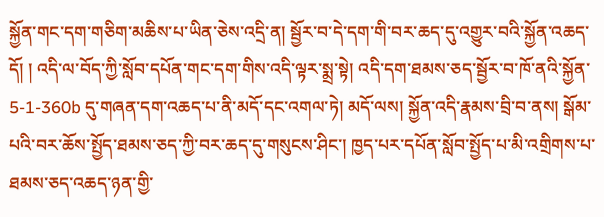སྐྱོན་གང་དག་གཅིག་མཆིས་པ་ཡིན་ཅེས་འདྲི་ན། སྦྱོར་བ་དེ་དག་གི་བར་ཆད་དུ་འགྱུར་བའི་སྐྱོན་འཆད་དོ། ། འདི་ལ་བོད་ཀྱི་སློབ་དཔོན་གང་དག་གིས་འདི་ལྟར་སྨྲ་སྟེ། འདི་དག་ཐམས་ཅད་སྦྱོར་བ་ཁོ་ནའི་སྐྱོན་ 5-1-360b དུ་གཞན་དག་འཆད་པ་ནི་མདོ་དང་འགལ་ཏེ། མདོ་ལས། སྐྱོན་འདི་རྣམས་བྲི་བ་ནས། སྒོམ་པའི་བར་ཆོས་སྤྱོད་ཐམས་ཅད་ཀྱི་བར་ཆད་དུ་གསུངས་ཤིང་། ཁྱད་པར་དཔོན་སློབ་སྤྱོད་པ་མི་འགྲིགས་པ་ཐམས་ཅད་འཆད་ཉན་གྱི་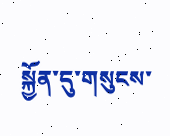སྐྱོན་དུ་གསུངས་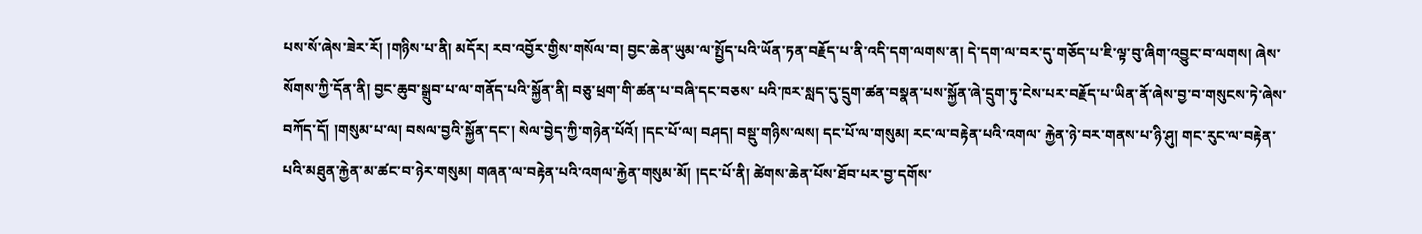པས་སོ་ཞེས་ཟེར་རོ། །གཉིས་པ་ནི། མདོར། རབ་འབྱོར་གྱིས་གསོལ་བ། བྱང་ཆེན་ཡུམ་ལ་སྤྱོད་པའི་ཡོན་ཏན་བརྗོད་པ་ནི་འདི་དག་ལགས་ན། དེ་དག་ལ་བར་དུ་གཅོད་པ་ཇི་ལྟ་བུ་ཞིག་འབྱུང་བ་ལགས། ཞེས་སོགས་ཀྱི་དོན་ནི། བྱང་ཆུབ་སྒྲུབ་པ་ལ་གནོད་པའི་སྐྱོན་ནི། བཅུ་ཕྲག་གི་ཚན་པ་བཞི་དང་བཅས་ པའི་ཁར་སླད་དུ་དྲུག་ཚན་བསྣན་པས་སྐྱོན་ཞེ་དྲུག་ཏུ་ངེས་པར་བརྗོད་པ་ཡིན་ནོ་ཞེས་བྱ་བ་གསུངས་ཏེ་ཞེས་བཀོད་དོ། །གསུམ་པ་ལ། བསལ་བྱའི་སྐྱོན་དང་། སེལ་བྱེད་ཀྱི་གཉེན་པོའོ། །དང་པོ་ལ། བཤད། བསྡུ་གཉིས་ལས། དང་པོ་ལ་གསུམ། རང་ལ་བརྟེན་པའི་འགལ་ རྐྱེན་ཉེ་བར་གནས་པ་ཉི་ཤུ། གང་རུང་ལ་བརྟེན་པའི་མཐུན་རྐྱེན་མ་ཚང་བ་ཉེར་གསུམ། གཞན་ལ་བརྟེན་པའི་འགལ་རྐྱེན་གསུམ་མོ། །དང་པོ་ནི། ཚེགས་ཆེན་པོས་ཐོབ་པར་བྱ་དགོས་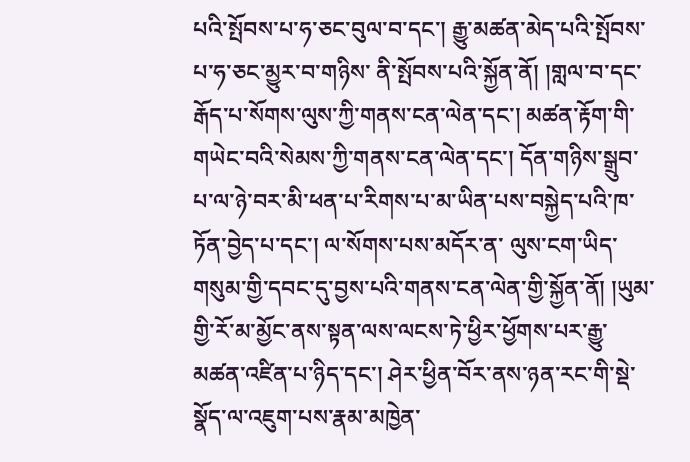པའི་སྤོབས་པ་ཧ་ཅང་བུལ་བ་དང་། རྒྱུ་མཚན་མེད་པའི་སྤོབས་པ་ཧ་ཅང་མྱུར་བ་གཉིས་ ནི་སྤོབས་པའི་སྐྱོན་ནོ། །གླལ་བ་དང་རྒོད་པ་སོགས་ལུས་ཀྱི་གནས་ངན་ལེན་དང་། མཚན་རྟོག་གི་གཡེང་བའི་སེམས་ཀྱི་གནས་ངན་ལེན་དང་། དོན་གཉིས་སྒྲུབ་པ་ལ་ཉེ་བར་མི་ཕན་པ་རིགས་པ་མ་ཡིན་པས་བསྐྱེད་པའི་ཁ་ཏོན་བྱེད་པ་དང་། ལ་སོགས་པས་མདོར་ན་ ལུས་ངག་ཡིད་གསུམ་གྱི་དབང་དུ་བྱས་པའི་གནས་ངན་ལེན་གྱི་སྐྱོན་ནོ། །ཡུམ་གྱི་རོ་མ་མྱོང་ནས་སྟན་ལས་ལངས་ཏེ་ཕྱིར་ཕྱོགས་པར་རྒྱུ་མཚན་འཛིན་པ་ཉིད་དང་། ཤེར་ཕྱིན་བོར་ནས་ཉན་རང་གི་སྡེ་སྣོད་ལ་འཇུག་པས་རྣམ་མཁྱེན་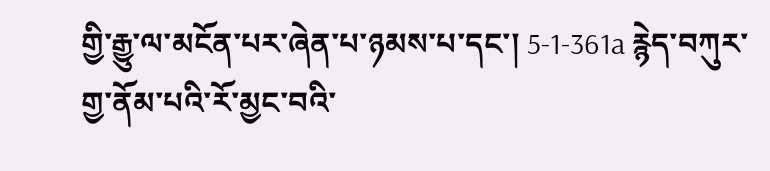གྱི་རྒྱུ་ལ་མངོན་པར་ཞེན་པ་ཉམས་པ་དང་། 5-1-361a རྙེད་བཀུར་གྱ་ནོམ་པའི་རོ་མྱང་བའི་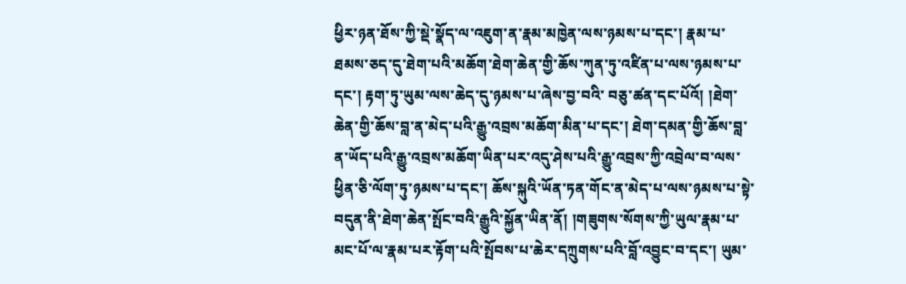ཕྱིར་ཉན་ཐོས་ཀྱི་སྡེ་སྣོད་ལ་འཇུག་ན་རྣམ་མཁྱེན་ལས་ཉམས་པ་དང་། རྣམ་པ་ཐམས་ཅད་དུ་ཐེག་པའི་མཆོག་ཐེག་ཆེན་གྱི་ཆོས་ཀུན་ཏུ་འཛིན་པ་ལས་ཉམས་པ་དང་། རྟག་ཏུ་ཡུམ་ལས་ཆེད་དུ་ཉམས་པ་ཞེས་བྱ་བའི་ བཅུ་ཚན་དང་པོའོ། །ཐེག་ཆེན་གྱི་ཆོས་བླ་ན་མེད་པའི་རྒྱུ་འབྲས་མཆོག་མིན་པ་དང་། ཐེག་དམན་གྱི་ཆོས་བླ་ན་ཡོད་པའི་རྒྱུ་འབྲས་མཆོག་ཡིན་པར་འདུ་ཤེས་པའི་རྒྱུ་འབྲས་ཀྱི་འབྲེལ་བ་ལས་ཕྱིན་ཅི་ལོག་ཏུ་ཉམས་པ་དང་། ཆོས་སྐུའི་ཡོན་ཏན་གོང་ན་མེད་པ་ལས་ཉམས་པ་སྟེ་ བདུན་ནི་ཐེག་ཆེན་སྤོང་བའི་རྒྱུའི་སྐྱོན་ཡིན་ནོ། །གཟུགས་སོགས་ཀྱི་ཡུལ་རྣམ་པ་མང་པོ་ལ་རྣམ་པར་རྟོག་པའི་སྤོབས་པ་ཆེར་དཀྲུགས་པའི་བློ་འབྱུང་བ་དང་། ཡུམ་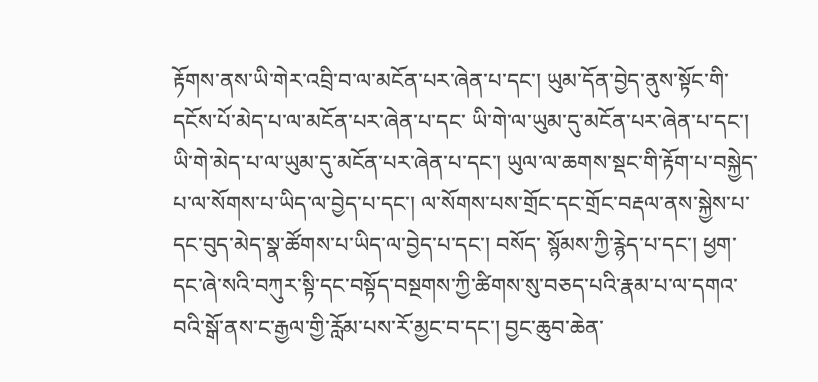རྟོགས་ནས་ཡི་གེར་འབྲི་བ་ལ་མངོན་པར་ཞེན་པ་དང་། ཡུམ་དོན་བྱེད་ནུས་སྟོང་གི་དངོས་པོ་མེད་པ་ལ་མངོན་པར་ཞེན་པ་དང་ ཡི་གེ་ལ་ཡུམ་དུ་མངོན་པར་ཞེན་པ་དང་། ཡི་གེ་མེད་པ་ལ་ཡུམ་དུ་མངོན་པར་ཞེན་པ་དང་། ཡུལ་ལ་ཆགས་སྡང་གི་རྟོག་པ་བསྐྱེད་པ་ལ་སོགས་པ་ཡིད་ལ་བྱེད་པ་དང་། ལ་སོགས་པས་གྲོང་དང་གྲོང་བརྡལ་ནས་སྐྱེས་པ་དང་བུད་མེད་སྣ་ཚོགས་པ་ཡིད་ལ་བྱེད་པ་དང་། བསོད་ སྙོམས་ཀྱི་རྙེད་པ་དང་། ཕྱག་དང་ཞེ་སའི་བཀུར་སྟི་དང་བསྟོད་བསྔགས་ཀྱི་ཚིགས་སུ་བཅད་པའི་རྣམ་པ་ལ་དགའ་བའི་སྒོ་ནས་ང་རྒྱལ་གྱི་རློམ་པས་རོ་མྱང་བ་དང་། བྱང་ཆུབ་ཆེན་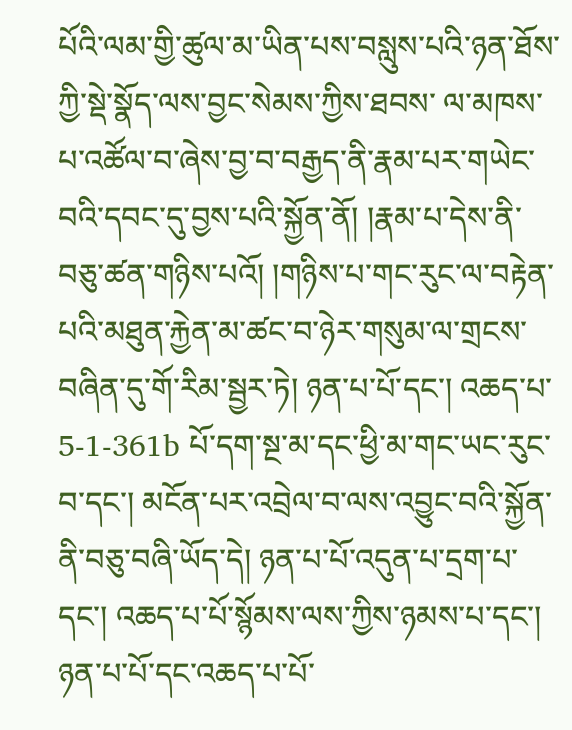པོའི་ལམ་གྱི་ཚུལ་མ་ཡིན་པས་བསླུས་པའི་ཉན་ཐོས་ཀྱི་སྡེ་སྣོད་ལས་བྱང་སེམས་ཀྱིས་ཐབས་ ལ་མཁས་པ་འཚོལ་བ་ཞེས་བྱ་བ་བརྒྱད་ནི་རྣམ་པར་གཡེང་བའི་དབང་དུ་བྱས་པའི་སྐྱོན་ནོ། །རྣམ་པ་དེས་ནི་བཅུ་ཚན་གཉིས་པའོ། །གཉིས་པ་གང་རུང་ལ་བརྟེན་པའི་མཐུན་རྐྱེན་མ་ཚང་བ་ཉེར་གསུམ་ལ་གྲངས་བཞིན་དུ་གོ་རིམ་སྦྱར་ཏེ། ཉན་པ་པོ་དང་། འཆད་པ་ 5-1-361b པོ་དག་སྔ་མ་དང་ཕྱི་མ་གང་ཡང་རུང་བ་དང་། མངོན་པར་འབྲེལ་བ་ལས་འབྱུང་བའི་སྐྱོན་ནི་བཅུ་བཞི་ཡོད་དེ། ཉན་པ་པོ་འདུན་པ་དྲག་པ་དང་། འཆད་པ་པོ་སྙོམས་ལས་ཀྱིས་ཉམས་པ་དང་། ཉན་པ་པོ་དང་འཆད་པ་པོ་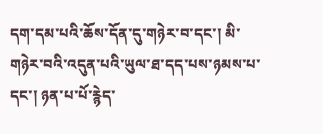དག་དམ་པའི་ཆོས་དོན་དུ་གཉེར་བ་དང་། མི་ གཉེར་བའི་འདུན་པའི་ཡུལ་ཐ་དད་པས་ཉམས་པ་དང་། ཉན་པ་པོ་རྙེད་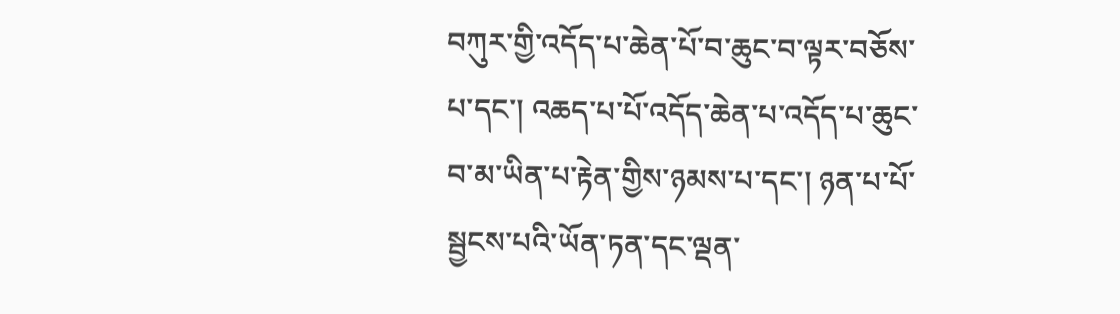བཀུར་གྱི་འདོད་པ་ཆེན་པོ་བ་ཆུང་བ་ལྟར་བཅོས་པ་དང་། འཆད་པ་པོ་འདོད་ཆེན་པ་འདོད་པ་ཆུང་བ་མ་ཡིན་པ་རྟེན་གྱིས་ཉམས་པ་དང་། ཉན་པ་པོ་སྦྱངས་པའི་ཡོན་ཏན་དང་ལྡན་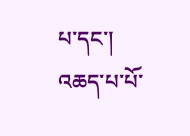པ་དང་། འཆད་པ་པོ་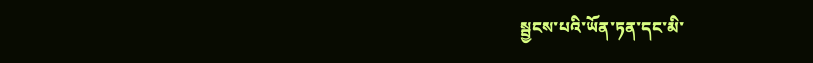སྦྱངས་པའི་ཡོན་ཏན་དང་མི་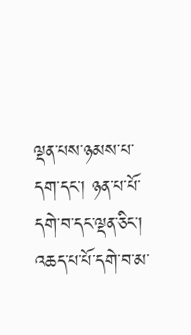ལྡན་པས་ཉམས་པ་དག་དང་། ཉན་པ་པོ་དགེ་བ་དང་ལྡན་ཅིང་། འཆད་པ་པོ་དགེ་བ་མ་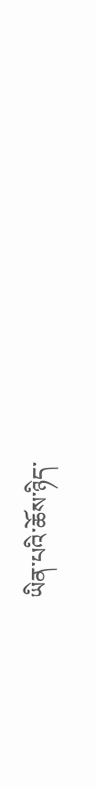ཡིན་པའི་ཆོས་ཉིད་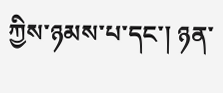ཀྱིས་ཉམས་པ་དང་། ཉན་